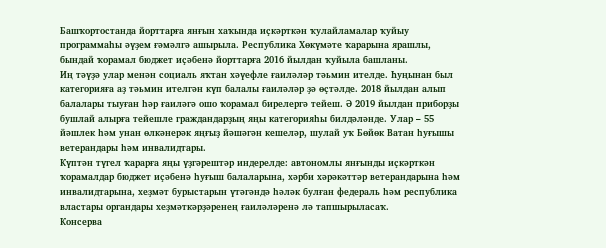Башҡортостанда йорттарға янғын хаҡында иҫкәрткән ҡулайламалар ҡуйыу программаһы әүҙем ғәмәлгә ашырыла. Республика Хөкүмәте ҡарарына ярашлы, бындай ҡорамал бюджет иҫәбенә йорттарға 2016 йылдан ҡуйыла башланы.
Иң тәүҙә улар менән социаль яҡтан хәүефле ғаиләләр тәьмин ителде. Һуңынан был категорияға аҙ тәьмин ителгән күп балалы ғаиләләр ҙә өҫтәлде. 2018 йылдан алып балалары тыуған һәр ғаиләгә ошо ҡорамал бирелергә тейеш. Ә 2019 йылдан приборҙы бушлай алырға тейешле граждандарҙың яңы категорияһы билдәләнде. Улар – 55 йәшлек һәм унан өлкәнерәк яңғыҙ йәшәгән кешеләр, шулай уҡ Бөйөк Ватан һуғышы ветерандары һәм инвалидтары.
Күптән түгел ҡарарға яңы үҙгәрештәр индерелде: автономлы янғынды иҫкәрткән ҡорамалдар бюджет иҫәбенә һуғыш балаларына, хәрби хәрәкәттәр ветерандарына һәм инвалидтарына, хеҙмәт бурыстарын үтәгәндә һәләк булған федераль һәм республика властары органдары хеҙмәткәрҙәренең ғаиләләренә лә тапшырыласаҡ.
Консерва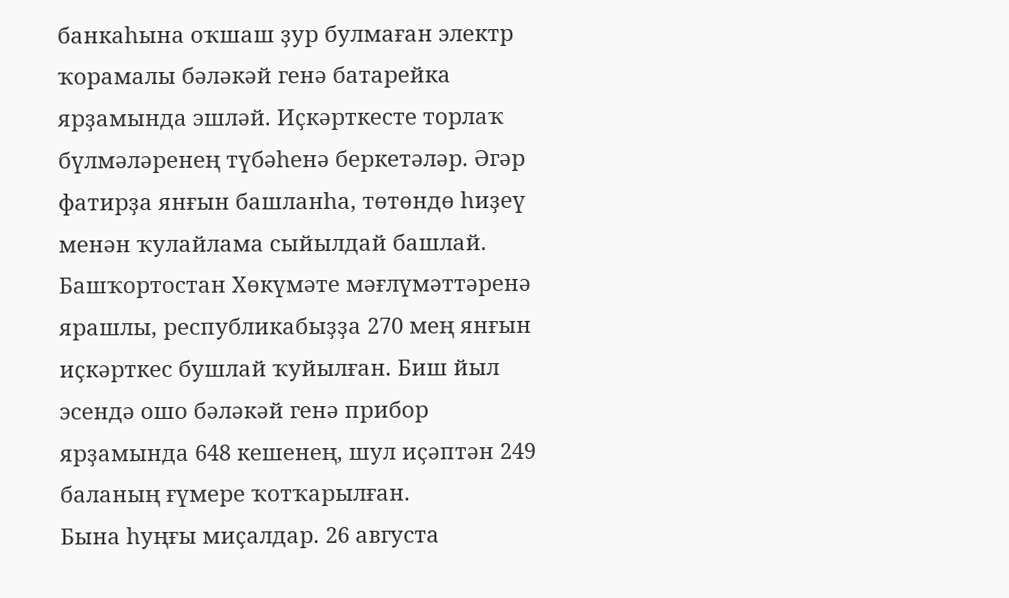банкаһына оҡшаш ҙур булмаған электр ҡорамалы бәләкәй генә батарейка ярҙамында эшләй. Иҫкәрткесте торлаҡ бүлмәләренең түбәһенә беркетәләр. Әгәр фатирҙа янғын башланһа, төтөндө һиҙеү менән ҡулайлама сыйылдай башлай.
Башҡортостан Хөкүмәте мәғлүмәттәренә ярашлы, республикабыҙҙа 270 мең янғын иҫкәрткес бушлай ҡуйылған. Биш йыл эсендә ошо бәләкәй генә прибор ярҙамында 648 кешенең, шул иҫәптән 249 баланың ғүмере ҡотҡарылған.
Бына һуңғы миҫалдар. 26 августа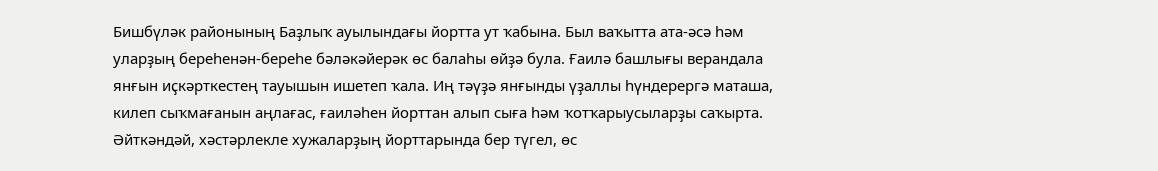Бишбүләк районының Баҙлыҡ ауылындағы йортта ут ҡабына. Был ваҡытта ата-әсә һәм уларҙың береһенән-береһе бәләкәйерәк өс балаһы өйҙә була. Ғаилә башлығы верандала янғын иҫкәрткестең тауышын ишетеп ҡала. Иң тәүҙә янғынды үҙаллы һүндерергә маташа, килеп сыҡмағанын аңлағас, ғаиләһен йорттан алып сыға һәм ҡотҡарыусыларҙы саҡырта. Әйткәндәй, хәстәрлекле хужаларҙың йорттарында бер түгел, өс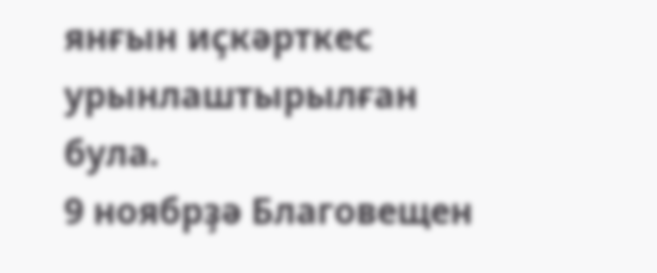янғын иҫкәрткес урынлаштырылған була.
9 ноябрҙә Благовещен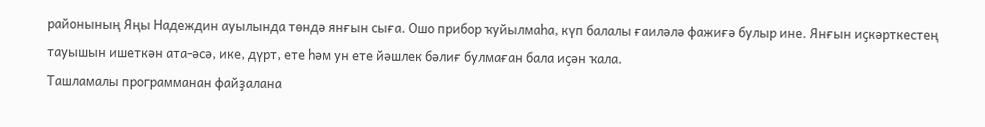районының Яңы Надеждин ауылында төндә янғын сыға. Ошо прибор ҡуйылмаһа, күп балалы ғаиләлә фажиғә булыр ине. Янғын иҫкәрткестең тауышын ишеткән ата-әсә, ике, дүрт, ете һәм ун ете йәшлек бәлиғ булмаған бала иҫән ҡала.
Ташламалы программанан файҙалана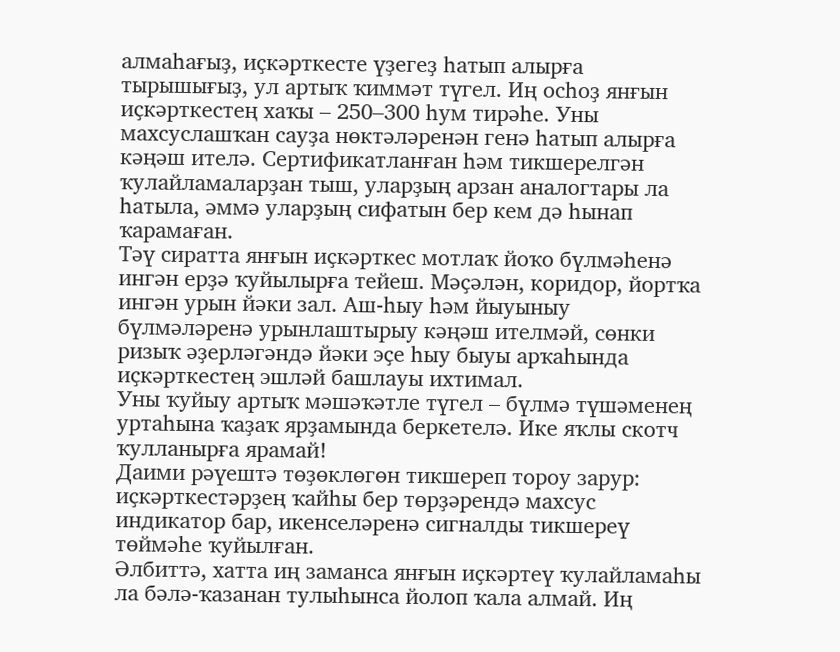алмаһағыҙ, иҫкәрткесте үҙегеҙ һатып алырға тырышығыҙ, ул артыҡ ҡиммәт түгел. Иң осһоҙ янғын иҫкәрткестең хаҡы – 250–300 һум тирәһе. Уны махсуслашҡан сауҙа нөктәләренән генә һатып алырға кәңәш ителә. Сертификатланған һәм тикшерелгән ҡулайламаларҙан тыш, уларҙың арзан аналогтары ла һатыла, әммә уларҙың сифатын бер кем дә һынап ҡарамаған.
Тәү сиратта янғын иҫкәрткес мотлаҡ йоҡо бүлмәһенә ингән ерҙә ҡуйылырға тейеш. Мәҫәлән, коридор, йортҡа ингән урын йәки зал. Аш-һыу һәм йыуыныу бүлмәләренә урынлаштырыу кәңәш ителмәй, сөнки ризыҡ әҙерләгәндә йәки эҫе һыу быуы арҡаһында иҫкәрткестең эшләй башлауы ихтимал.
Уны ҡуйыу артыҡ мәшәҡәтле түгел – бүлмә түшәменең уртаһына ҡаҙаҡ ярҙамында беркетелә. Ике яҡлы скотч ҡулланырға ярамай!
Даими рәүештә төҙөклөгөн тикшереп тороу зарур: иҫкәрткестәрҙең ҡайһы бер төрҙәрендә махсус индикатор бар, икенселәренә сигналды тикшереү төймәһе ҡуйылған.
Әлбиттә, хатта иң заманса янғын иҫкәртеү ҡулайламаһы ла бәлә-ҡазанан тулыһынса йолоп ҡала алмай. Иң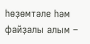һөҙөмтәле һәм файҙалы алым –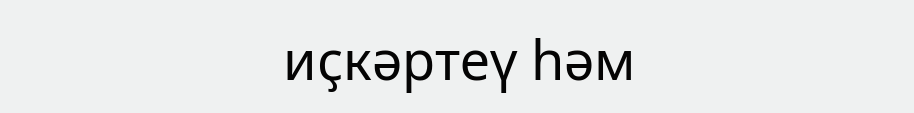иҫкәртеү һәм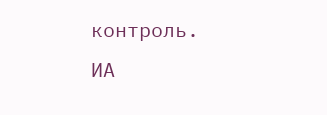контроль.
ИА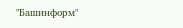"Башинформ"